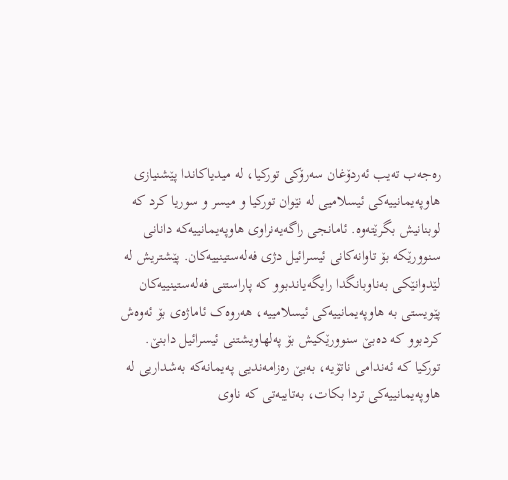رەجەب تەیب ئەردۆغان سەرۆکی تورکیا، لە میدیاکاندا پێشنیازی هاوپەیمانییەکی ئیسلامیی لە نێوان تورکیا و میسر و سوریا کرد کە لوبنانیش بگرێتەوە. ئامانجی راگەیەنراوی هاوپەیمانییەکە دانانی سنوورێکە بۆ تاوانەکانی ئیسرائیل دژی فەلەستینییەکان. پێشتریش لە لێدوانێکی بەناوبانگدا رایگەیاندبوو کە پاراستنی فەلەستینییەکان پێویستی بە هاوپەیمانییەکی ئیسلامییە، هەروەک ئاماژەی بۆ ئەوەش کردبوو کە دەبێ سنوورێکیش بۆ پەلهاویشتنی ئیسرائیل دابنێ.
تورکیا کە ئەندامی ناتۆیە، بەبێ رەزامەندیی پەیمانەکە بەشداریی لە هاوپەیمانییەکی تردا بکات، بەتایبەتی کە ناوی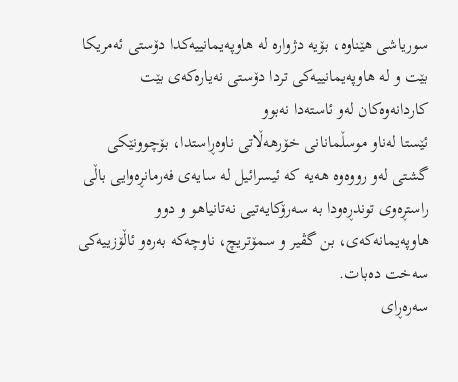سوریاشی هێناوە، بۆیە دژوارە لە هاوپەیمانییەکدا دۆستی ئەمریکا بێت و لە هاوپەیمانییەکی تردا دۆستی نەیارەکەی بێت
کاردانەوەکان لەو ئاستەدا نەبوو
ئێستا لەناو موسڵمانانی خۆرهەڵاتی ناوەڕاستدا، بۆچوونێکی گشتی لەو رووەوە هەیە کە ئیسرائیل لە سایەی فەرمانڕەوایی باڵی راستڕەوی توندڕەودا بە سەرۆکایەتیی نەتانیاهو و دوو هاوپەیمانەکەی، بن گڤیر و سمۆتریچ، ناوچەکە بەرەو ئاڵۆزییەکی سەخت دەبات.
سەرەڕای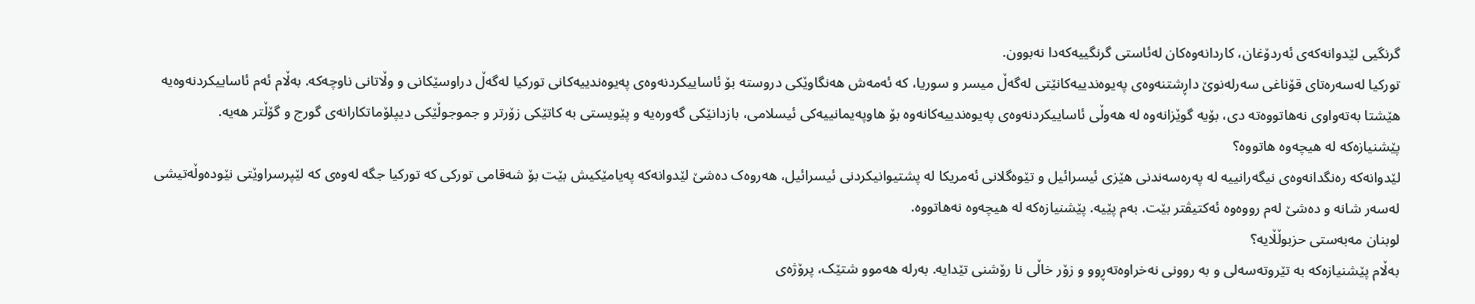گرنگیی لێدوانەکەی ئەردۆغان، کاردانەوەکان لەئاستی گرنگییەکەدا نەبوون.
تورکیا لەسەرەتای قۆناغی سەرلەنوێ داڕشتنەوەی پەیوەندییەکانێتی لەگەڵ میسر و سوریا، کە ئەمەش هەنگاوێکی دروستە بۆ ئاساییکردنەوەی پەیوەندییەکانی تورکیا لەگەڵ دراوسێکانی و وڵاتانی ناوچەکە. بەڵام ئەم ئاساییکردنەوەیە هێشتا بەتەواوی نەهاتووەتە دی، بۆیە گوێزانەوە لە هەوڵی ئاساییکردنەوەی پەیوەندییەکانەوە بۆ هاوپەیمانییەکی ئیسلامی، بازدانێکی گەورەیە و پێویستی بە کاتێکی زۆرتر و جموجوڵێکی دیپلۆماتکارانەی گورج و گۆڵتر هەیە.
پێشنیازەکە لە هیچەوە هاتووە؟
لێدوانەکە رەنگدانەوەی نیگەرانییە لە پەرەسەندنی هێزی ئیسرائیل و تێوەگلانی ئەمریکا لە پشتیوانیکردنی ئیسرائیل، هەروەک دەشێ لێدوانەکە پەیامێکیش بێت بۆ شەقامی تورکی کە تورکیا جگە لەوەی کە لێپرسراوێتی نێودەوڵەتیشی لەسەر شانە و دەشێ لەم رووەوە ئەکتیڤتر بێت. بەم پێیە. پێشنیازەکە لە هیچەوە نەهاتووە.
لوبنان مەبەستی حزبوڵڵایە؟
بەڵام پێشنیازەکە بە تێروتەسەلی و بە روونی نەخراوەتەڕوو و زۆر خاڵی نا رۆشنی تێدایە. بەرلە هەموو شتێک، پرۆژەی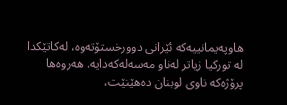هاوپەیمانییەکە ئێرانی دوورخستۆتەوە، لەکاتێکدا لە تورکیا زیاتر لەناو مەسەلەکەدایە. هەروەها پرۆژەکە ناوی لوبنان دەهێنێت،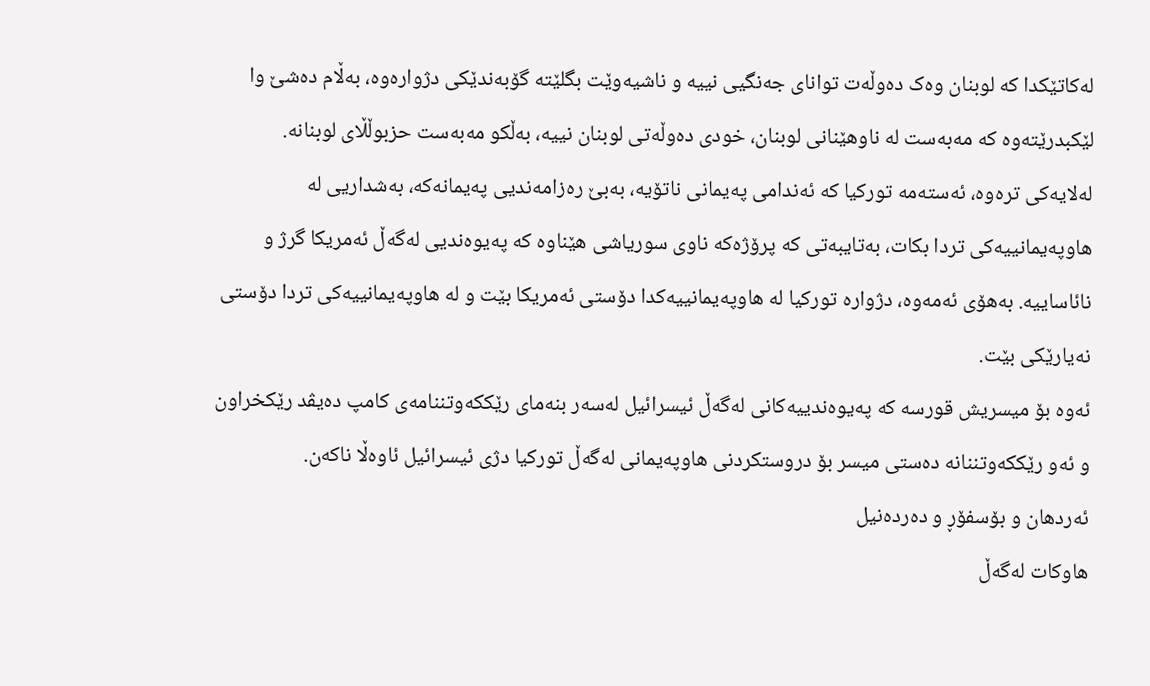لەکاتێکدا کە لوبنان وەک دەوڵەت توانای جەنگیی نییە و ناشیەوێت بگلێتە گۆبەندێکی دژوارەوە، بەڵام دەشێ وا لێکبدرێتەوە کە مەبەست لە ناوهێنانی لوبنان، خودی دەوڵەتی لوبنان نییە، بەڵکو مەبەست حزبوڵڵای لوبنانە.
لەلایەکی ترەوە، ئەستەمە تورکیا کە ئەندامی پەیمانی ناتۆیە، بەبێ رەزامەندیی پەیمانەکە، بەشداریی لە هاوپەیمانییەکی تردا بکات، بەتایبەتی کە پرۆژەکە ناوی سوریاشی هێناوە کە پەیوەندیی لەگەڵ ئەمریکا گرژ و نائاساییە. بەهۆی ئەمەوە، دژوارە تورکیا لە هاوپەیمانییەکدا دۆستی ئەمریکا بێت و لە هاوپەیمانییەکی تردا دۆستی نەیارێکی بێت.
ئەوە بۆ میسریش قورسە کە پەیوەندییەکانی لەگەڵ ئیسرائیل لەسەر بنەمای رێککەوتننامەی کامپ دەیڤد رێکخراون و ئەو رێککەوتننانە دەستی میسر بۆ دروستکردنی هاوپەیمانی لەگەڵ تورکیا دژی ئیسرائیل ئاوەڵا ناکەن.
ئەردهان و بۆسفۆڕ و دەردەنیل
هاوکات لەگەڵ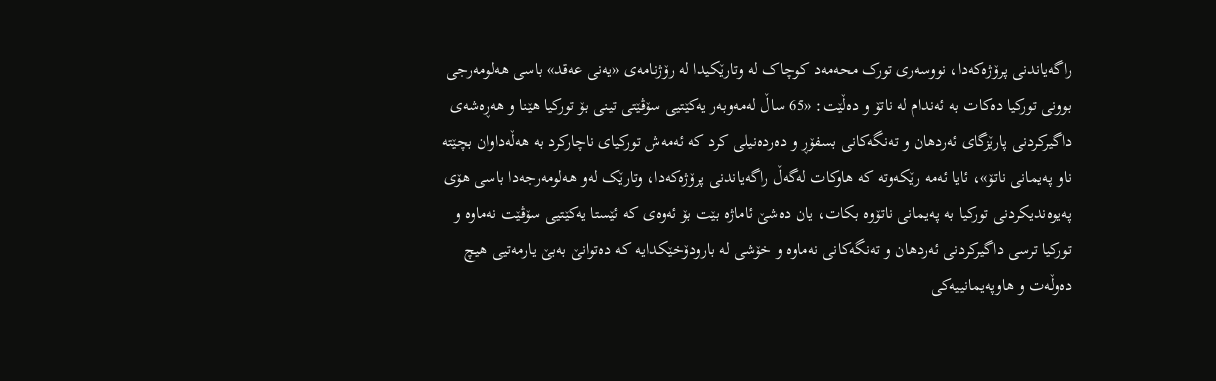راگەیاندنی پرۆژەکەدا، نووسەری تورک محەمەد کوچاک لە وتارێکیدا لە رۆژنامەی «یەنی عەقد» باسی هەلومەرجی بوونی تورکیا دەکات بە ئەندام لە ناتۆ و دەڵێت: «65 ساڵ لەمەوبەر یەکێتیی سۆڤێتی تینی بۆ تورکیا هێنا و هەڕەشەی داگیرکردنی پارێزگای ئەردهان و تەنگەکانی بسفۆڕ و دەردەنیلی کرد کە ئەمەش تورکیای ناچارکرد بە هەڵەداوان بچێتە ناو پەیمانی ناتۆ»، ئایا ئەمە رێکەوتە کە هاوکات لەگەڵ راگەیاندنی پرۆژەکەدا، وتارێک لەو هەلومەرجەدا باسی هۆی پەیوەندیکردنی تورکیا بە پەیمانی ناتۆوە بکات، یان دەشێ ئاماژە بێت بۆ ئەوەی کە ئێستا یەکێتیی سۆڤێت نەماوە و تورکیا ترسی داگیرکردنی ئەردهان و تەنگەکانی نەماوە و خۆشی لە بارودۆخێکدایە کە دەتوانێ بەبێ یارمەتیی هیچ دەوڵەت و هاوپەیمانییەکی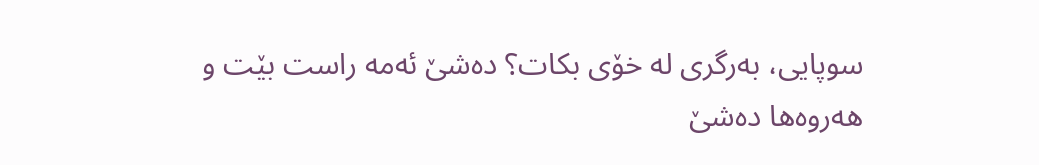سوپایی، بەرگری لە خۆی بکات؟ دەشێ ئەمە راست بێت و هەروەها دەشێ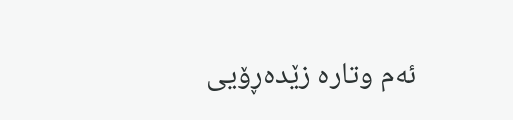ئەم وتارە زێدەڕۆیی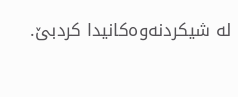لە شیکردنەوەکانیدا کردبێ.